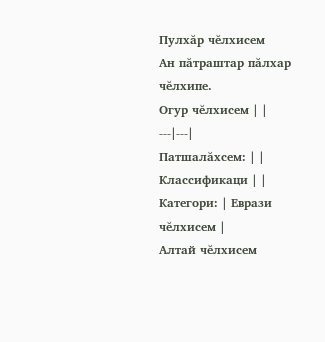Пулхăр чĕлхисем
Ан пăтраштар пăлхар чĕлхипе.
Огур чĕлхисем | |
---|---|
Патшалăхсем: | |
Классификаци | |
Категори: | Еврази чĕлхисем |
Алтай чĕлхисем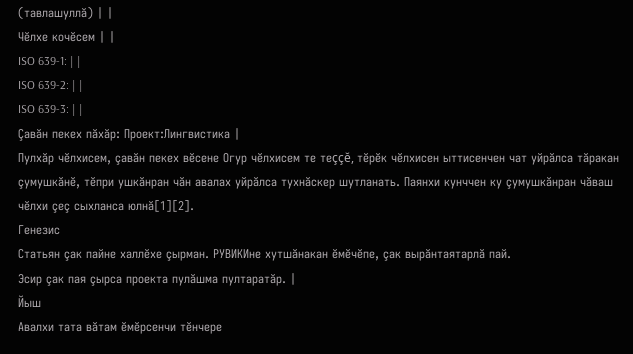(тавлашуллă) | |
Чĕлхе кочĕсем | |
ISO 639-1: | |
ISO 639-2: | |
ISO 639-3: | |
Çавăн пекех пăхăр: Проект:Лингвистика |
Пулхăр чĕлхисем, çавăн пекех вĕсене Огур чĕлхисем те теççĕ, тĕрĕк чĕлхисен ыттисенчен чат уйрăлса тăракан çумушкăнĕ, тĕпри ушкăнран чăн авалах уйрăлса тухнăскер шутланать. Паянхи кунччен ку çумушкăнран чăваш чĕлхи çеç сыхланса юлнă[1][2].
Генезис
Статьян çак пайне халлĕхе çырман. РУВИКИне хутшăнакан ĕмĕчĕпе, çак вырăнтаятарлă пай.
Эсир çак пая çырса проекта пулăшма пултаратăр. |
Йыш
Авалхи тата вăтам ĕмĕрсенчи тĕнчере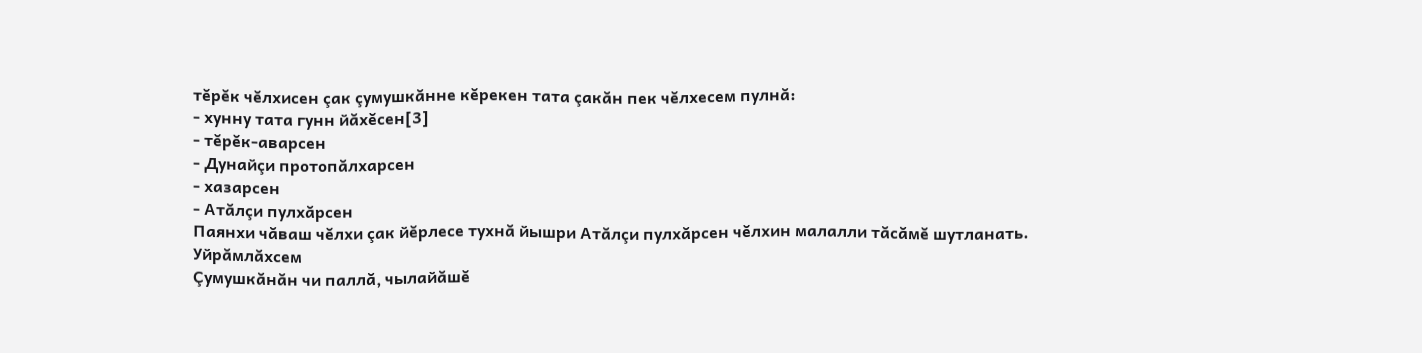тĕрĕк чĕлхисен çак çумушкăнне кĕрекен тата çакăн пек чĕлхесем пулнă:
- хунну тата гунн йăхĕсен[3]
- тĕрĕк-аварсен
- Дунайçи протопăлхарсен
- хазарсен
- Атăлçи пулхăрсен
Паянхи чăваш чĕлхи çак йĕрлесе тухнă йышри Атăлçи пулхăрсен чĕлхин малалли тăсăмĕ шутланать.
Уйрăмлăхсем
Çумушкăнăн чи паллă, чылайăшĕ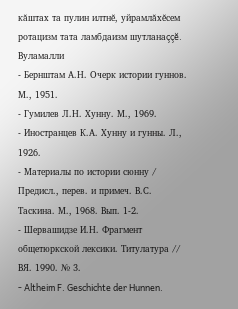кăштах та пулин илтнĕ, уйрамлăхĕсем ротацизм тата ламбдаизм шутланаççĕ.
Вуламалли
- Бернштам А.Н. Очерк истории гуннов. М., 1951.
- Гумилев Л.Н. Хунну. М., 1969.
- Иностранцев К.А. Хунну и гунны. Л., 1926.
- Материалы по истории сюнну / Предисл., перев. и примеч. В.С. Таскина. М., 1968. Вып. 1-2.
- Шервашидзе И.Н. Фрагмент общетюркской лексики. Титулатура // ВЯ. 1990. № 3.
- Altheim F. Geschichte der Hunnen.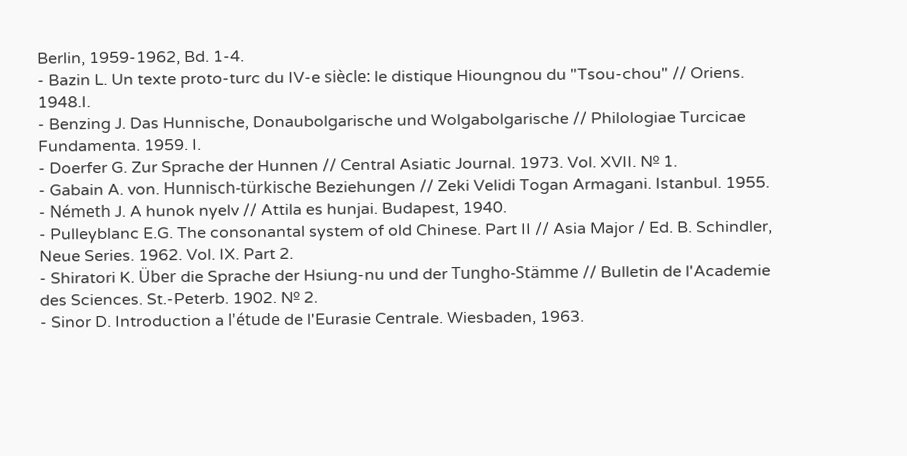Berlin, 1959-1962, Bd. 1-4.
- Bazin L. Un texte proto-turc du IV-e siècle: le distique Hioungnou du "Tsou-chou" // Oriens. 1948.I.
- Benzing J. Das Hunnische, Donaubolgarische und Wolgabolgarische // Philologiae Turcicae Fundamenta. 1959. I.
- Doerfer G. Zur Sprache der Hunnen // Central Asiatic Journal. 1973. Vol. XVII. № 1.
- Gabain A. von. Hunnisch-türkische Beziehungen // Zeki Velidi Togan Armagani. Istanbul. 1955.
- Németh J. A hunok nyelv // Attila es hunjai. Budapest, 1940.
- Pulleyblanc E.G. The consonantal system of old Chinese. Part II // Asia Major / Ed. B. Schindler, Neue Series. 1962. Vol. IX. Part 2.
- Shiratori K. Über die Sprache der Hsiung-nu und der Tungho-Stämme // Bulletin de l'Academie des Sciences. St.-Peterb. 1902. № 2.
- Sinor D. Introduction a l'étude de l'Eurasie Centrale. Wiesbaden, 1963.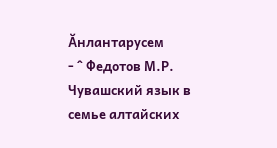Ӑнлантарусем
- ^ Федотов М.Р. Чувашский язык в семье алтайских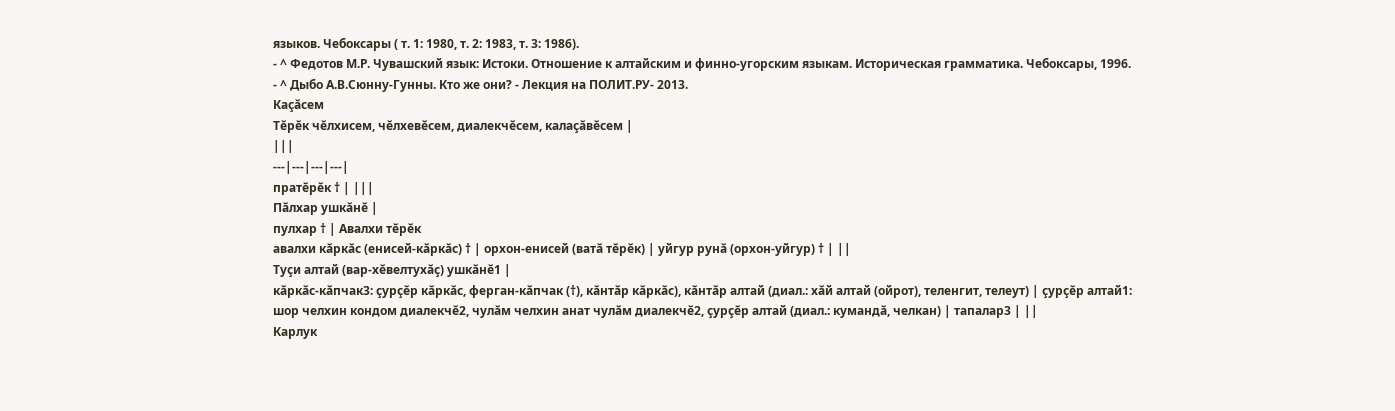языков. Чебоксары ( т. 1: 1980, т. 2: 1983, т. 3: 1986).
- ^ Федотов М.Р. Чувашский язык: Истоки. Отношение к алтайским и финно-угорским языкам. Историческая грамматика. Чебоксары, 1996.
- ^ Дыбо А.В.Сюнну-Гунны. Кто же они? - Лекция на ПОЛИТ.РУ- 2013.
Каçăсем
Тĕрĕк чĕлхисем, чĕлхевĕсем, диалекчĕсем, калаçăвĕсем |
|||
---|---|---|---|
пратĕрĕк † | |||
Пăлхар ушкăнĕ |
пулхар † | Авалхи тĕрĕк
авалхи кăркăс (енисей-кăркăс) † | орхон-енисей (ватă тĕрĕк) | уйгур рунă (орхон-уйгур) † | ||
Туçи алтай (вар-хĕвелтухăç) ушкăнĕ1 |
кăркăс-кăпчак3: çурçĕр кăркăс, ферган-кăпчак (†), кăнтăр кăркăс), кăнтăр алтай (диал.: хăй алтай (ойрот), теленгит, телеут) | çурçĕр алтай1: шор челхин кондом диалекчĕ2, чулăм челхин анат чулăм диалекчĕ2, çурçĕр алтай (диал.: кумандă, челкан) | тапалар3 | ||
Карлук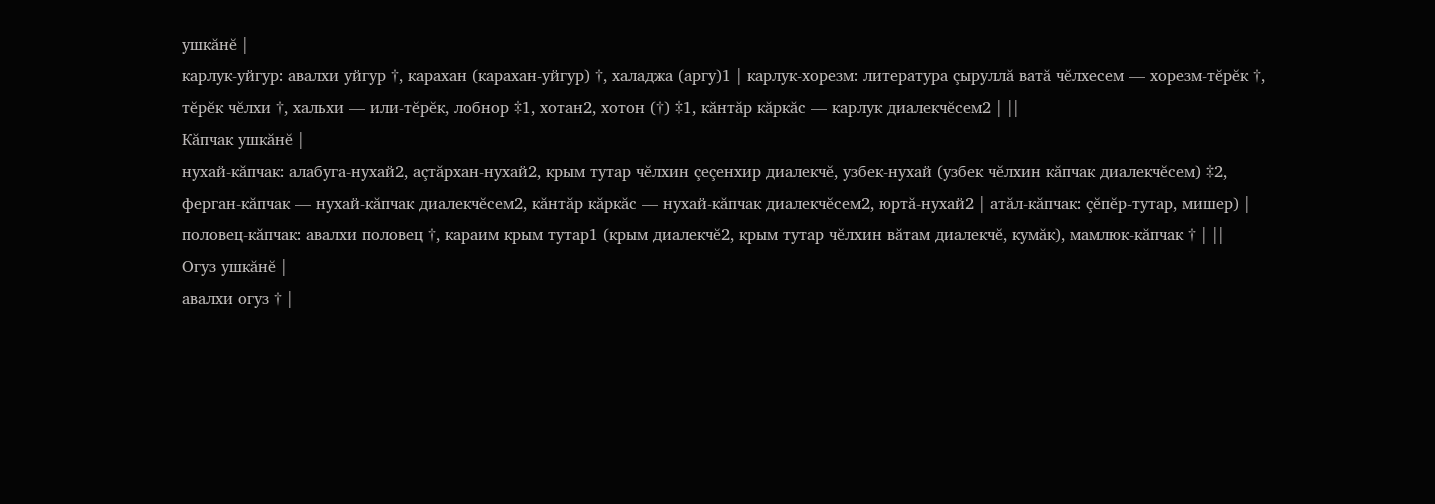ушкăнĕ |
карлук-уйгур: авалхи уйгур †, карахан (карахан-уйгур) †, халаджа (аргу)1 | карлук-хорезм: литература çыруллă ватă чĕлхесем — хорезм-тĕрĕк †, тĕрĕк чĕлхи †, хальхи — или-тĕрĕк, лобнор ‡1, хотан2, хотон (†) ‡1, кăнтăр кăркăс — карлук диалекчĕсем2 | ||
Кăпчак ушкăнĕ |
нухай-кăпчак: алабуга-нухай2, аçтăрхан-нухай2, крым тутар чĕлхин çеçенхир диалекчĕ, узбек-нухай (узбек чĕлхин кăпчак диалекчĕсем) ‡2, ферган-кăпчак — нухай-кăпчак диалекчĕсем2, кăнтăр кăркăс — нухай-кăпчак диалекчĕсем2, юртă-нухай2 | атăл-кăпчак: çĕпĕр-тутар, мишер) | половец-кăпчак: авалхи половец †, караим крым тутар1 (крым диалекчĕ2, крым тутар чĕлхин вăтам диалекчĕ, кумăк), мамлюк-кăпчак † | ||
Огуз ушкăнĕ |
авалхи огуз † |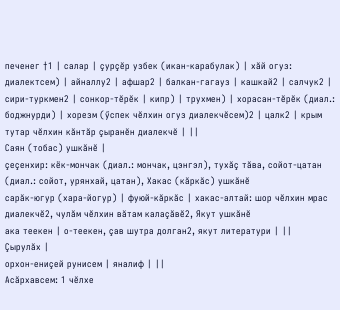печенег †1 | салар | çурçĕр узбек (икан-карабулак) | хăй огуз: диалектсем) | айналлу2 | афшар2 | балкан-гагауз | кашкай2 | салчук2 | сири-туркмен2 | сонкор-тĕрĕк | кипр) | трухмен) | хорасан-тĕрĕк (диал.: боджнурди) | хорезм (ӳспек чĕлхин огуз диалекчĕсем)2 | цалк2 | крым тутар чĕлхин кăнтăр çыранĕн диалекчĕ | ||
Саян (тобас) ушкăнĕ |
çеçенхир: кёк-мончак (диал.: мончак, цэнгэл), тухăç тăва, сойот-цатан (диал.: сойот, урянхай, цатан), Хакас (кăркăс) ушкăнĕ
сарăк-югур (хара-йогур) | фуюй-кăркăс | хакас-алтай: шор чĕлхин мрас диалекчĕ2, чулăм чĕлхин вăтам калаçăвĕ2, Якут ушкăнĕ
ака теекен | о-теекен, çав шутра долган2, якут литератури | ||
Çырулăх |
орхон-ениçей рунисем | яналиф | ||
Асăрхавсем: 1 чĕлхе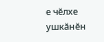е чĕлхе ушкăнĕн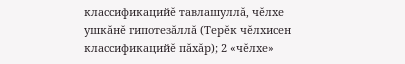классификацийĕ тавлашуллă, чĕлхе ушкăнĕ гипотезăллă (Терĕк чĕлхисен классификацийĕ пăхăр); 2 «чĕлхе»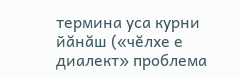термина уса курни йăнăш («чĕлхе е диалект» проблема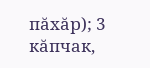пăхăр); 3 кăпчак,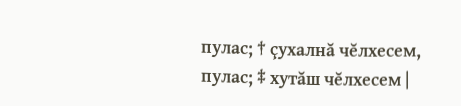пулас; † çухалнă чĕлхесем, пулас; ‡ хутăш чĕлхесем |